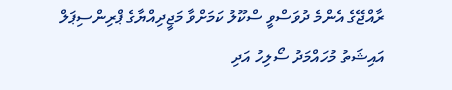ރާއްޖޭގެ އެންމެ ދުވަސްވީ ސްކޫލު ކަމަށްވާ މަޖީދިއްޔާގެ ޕްރިންސިޕަލް އައިޝަތު މުހައްމަދު ސޯލިހު އަދި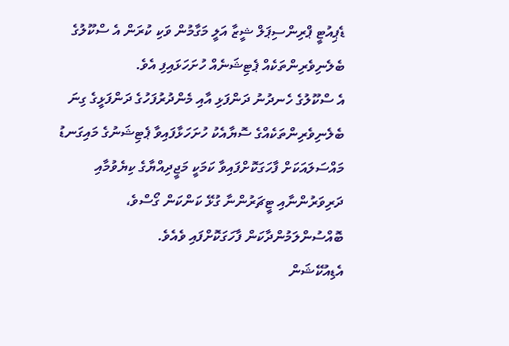ޑެޕިއުޓީ ޕްރިންސިޕަލް ޝީޒާ އަލީ މަގާމުން ވަކި ކުރަން އެ ސްކޫލުގެ ބެލެނިވެރިންތަކެއް ޕެޓިޝަނެއް ހުށަހަޅައިފި އެވެ.
އެ ސްކޫލުގެ ހެނދުނު ދަންފަޅި އާއި މެންދުރުފަހުގެ ދަންފަޅީގެ ގިނަ ބެލެނިވެރިންތަކެއްގެ ސޮޔާއެކު ހުށަހަޅާފައިވާ ޕެޓިޝަނުގެ މައިގަނޑު މައްސަލައަކަށް ފާހަގަކޮށްފައިވާ ކަމަކީ މަޖީދިއްޔާގެ ކިޔެވުމާއި ދަރިވަރުންނާއި ޓީޗަރުންނާ ގުޅޭ ކަންކަން ގޯސްވެ، ބޮއްސުންލަމުންދާކަން ފާހަގަކޮށްފައި ވެއެވެ.
އެޑިއުކޭޝަން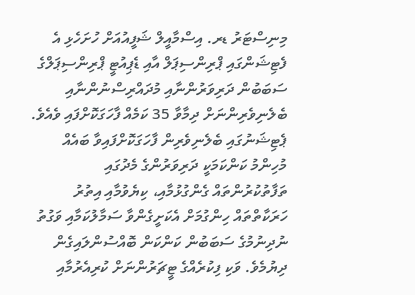މިނިސްޓަރު ޑރ. އިސްމާއީލް ޝަފީއުއަށް ހުށަހެޅި އެ ފެޓިޝަންގައި ޕްރިންސިޕަލް އާއި ޑެޕިއުޓީ ޕްރިންސިޕަލްގެ ސަބަބުން ދަރިވަރުންނާއި މުދައްރިސްނުންނާއި ބެލެނިވެރިންނަށް ދިމާވާ 35 ކަމެއް ފާހަގަކޮށްފައި ވެއެވެ.
ޕެޓިޝަނުގައި ބެލެނިވެރިން ފާހަގަކޮށްފައިވާ ބައެއް މުހިންމު ކަންކަމަކީ ދަރިވަރުންގެ މެދުގައި ތަފާތުކުރުންތައް ގެންގުޅުމާއި، ކިޔެވުމާއި އިތުރު ހަރަކާތްތައް ހިންގުމަށް އެކަށީގެންވާ ސަމާލުކަމާއި ވަގުތު ނުދިނުމުގެ ސަބަބުން ކަންކަން ބޮއްސުންލައިގެން ދިޔުމެވެ. ވަކި ފިކުރެއްގެ ޓީޗަރުންނަށް ކުރިއެރުމާއި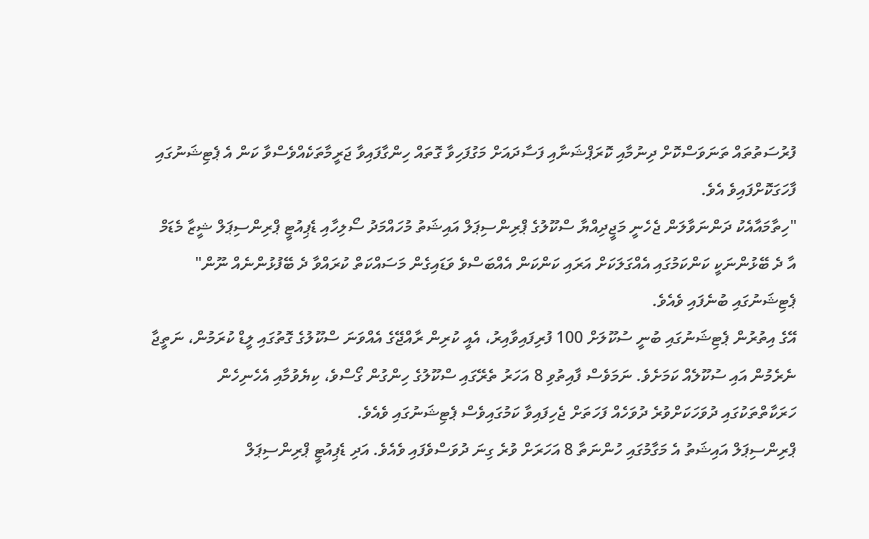ފުރުސަތުތައް ތަނަވަސްކޮށް ދިނުމާއި ކޮރަޕްޝަނާއި ފަސާދައަށް މަގުފަހިވާ ގޮތައް ހިންގާފައިވާ ޖަރީމާތަކެއްވެސްވާ ކަން އެ ޕެޓިޝަނުގައި ފާހަގަކޮށްފައިވެ އެވެ.
"ހިތާމައާއެކު ދަންނަވާލަން ޖެހެނީ މަޖީދިއްޔާ ސްކޫލުގެ ޕްރިންސިޕަލް އައިޝަތު މުހައްމަދު ސޯލިހާއި ޑެޕިއުޓީ ޕްރިންސިޕަލް ޝީޒާ މެޑަމް އާ ދެ ބޭޅުންނަކީ ކަންކަމުގައި އެއްގަލަކަށް އަރައި ކަންކަން އެއްބަސްވެ ވަޑައިގެން މަސައްކަތް ކުރައްވާ ދެ ބޭފުޅުންނެއް ނޫން" ޕެޓިޝަނުގައި ބުނެފައި ވެއެވެ.
އޭގެ އިތުރުން ޕެޓިޝަނުގައި ބުނީ ސުކޫލަށް 100 ފުރިފައިވާއިރު، އެއީ ކުރިން ރާއްޖޭގެ އެއްވަނަ ސްކޫލުގެ ގޮތުގައި ލީޑް ކުރަމުން، ނަތީޖާ ނެރެމުން އައި ސުކޫލެއް ކަމަށެވެ. ނަމަވެސް ފާއިތުވި 8 އަހަރު ތެރޭގައި ސްކޫލުގެ ހިންގުން ގޯސްވެ، ކިޔެވުމާއި އެހެނިހެން ހަރަކާތްތަކުގައި ދުވަހަކަށްވުރެ ދުވަހެއް ފަހަތަށް ޖެހިފައިވާ ކަމުގައިވެސް ޕެޓިޝަނުގައި ވެއެވެ.
ޕްރިންސިޕަލް އައިޝަތު އެ މަގާމުގައި ހުންނަތާ 8 އަހަރަށް ވުރެ ގިނަ ދުވަސްވެފައި ވެއެވެ. އަދި ޑެޕިއުޓީ ޕްރިންސިޕަލް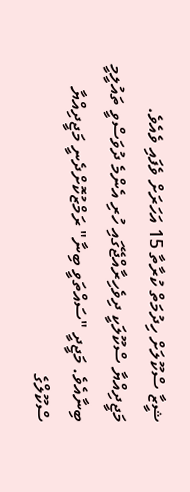ޝީޒާ ސްކޫލަށް ހިދުމަތް ކުރާތާ 15 އަހަރަށް ވެފައި ވެއެވެ.
މަޖީދިއްޔާ ސްކޫލަކީ ދިވެހިރާއްޖޭގައި ހުރި އެންމެ ދުވަސްވީ ތައުލީމީ ބިނާއެވެ. މަޖީދީ "ސައްތަވީ ބިނާ" ރަމްޒުކޮށްދެނީ މަޖީދިއްޔާ ސްކޫލްގެ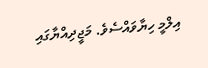އިލްމީ ހިޔާވައްސެވެ. މަޖީދިއްޔާގައި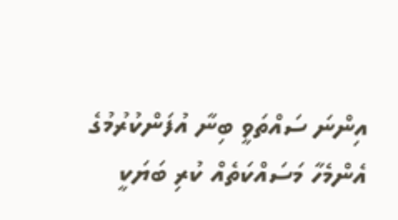އިންނަ ސައްތަވީ ބިނާ އުފަންކުރުމުގެ އެންމެހާ މަސައްކަތެއް ކުރި ބަޔަކީ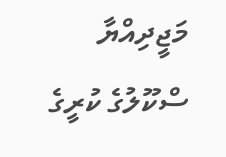މަޖީދިއްޔާ ސްކޫލުގެ ކުރީގެ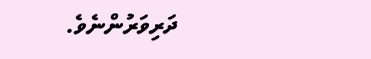ދަރިވަރުންނެވެ.